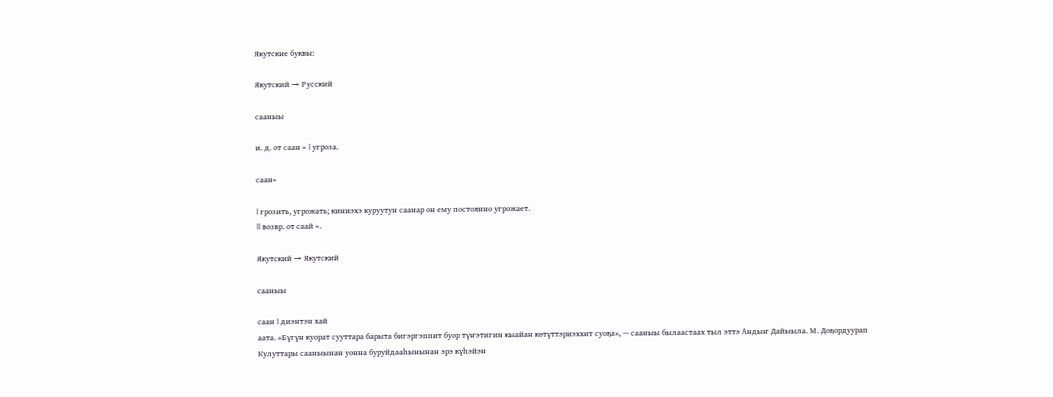Якутские буквы:

Якутский → Русский

сааныы

и. д. от саан = I угроза.

саан=

I грозить, угрожать; киниэхэ куруутун саанар он ему постоянно угрожает.
II возвр. от саай =.

Якутский → Якутский

сааныы

саан I диэнтэн хай
аата. «Бүгүн куорат сууттара барыта бигэргэппит буор түҥэтигин кыайан көтүттэриэххит суоҕа», — сааныы былаастаах тыл эттэ Андыҥ Дайыыла. М. Доҕордуурап
Кулуттары сааныынан уонна буруйдааһынынан эрэ күһэйэн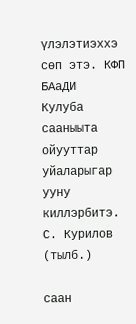үлэлэтиэххэ сөп этэ. КФП БАаДИ
Кулуба сааныыта ойууттар уйаларыгар ууну киллэрбитэ. С. Курилов (тылб.)

саан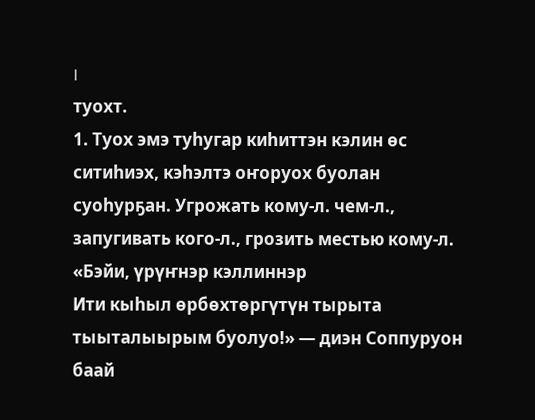I
туохт.
1. Туох эмэ туһугар киһиттэн кэлин өс ситиһиэх, кэһэлтэ оҥоруох буолан суоһурҕан. Угрожать кому-л. чем-л., запугивать кого-л., грозить местью кому-л. «Бэйи, үрүҥнэр кэллиннэр
Ити кыһыл өрбөхтөргүтүн тырыта тыыталыырым буолуо!» — диэн Соппуруон баай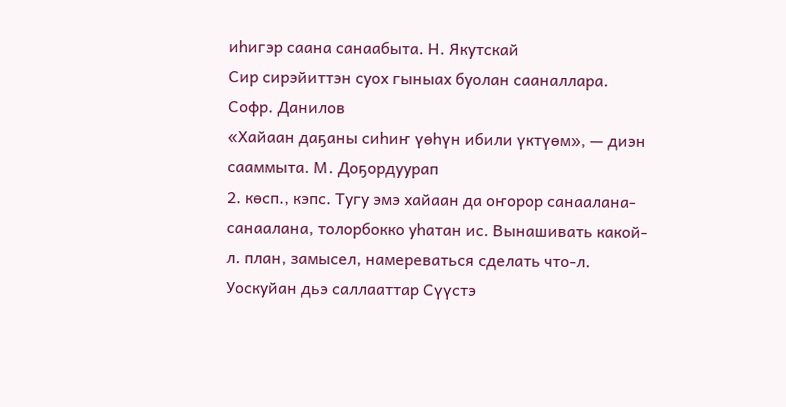иһигэр саана санаабыта. Н. Якутскай
Сир сирэйиттэн суох гыныах буолан сааналлара. Софр. Данилов
«Хайаан даҕаны сиһиҥ үөһүн ибили үктүөм», — диэн сааммыта. М. Доҕордуурап
2. көсп., кэпс. Тугу эмэ хайаан да оҥорор санаалана-санаалана, толорбокко уһатан ис. Вынашивать какой-л. план, замысел, намереваться сделать что-л. Уоскуйан дьэ саллааттар Сүүстэ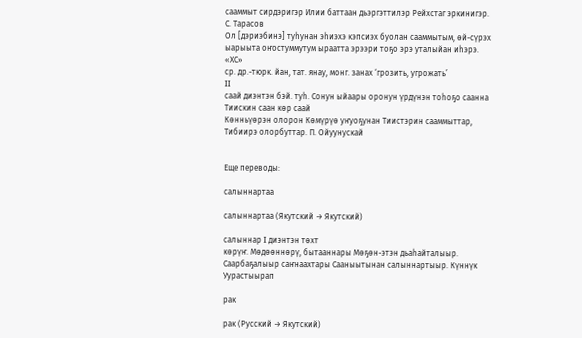сааммыт сирдэригэр Илии баттаан дьэргэттилэр Рейхстаг эркинигэр. С. Тарасов
Ол [дэриэбинэ] туһунан эһиэхэ кэпсиэх буолан сааммытым, өй-сүрэх ыарыыта оҥостуммутум ыраатта эрээри тоҕо эрэ уталыйан иһэрэ. «ХС»
ср. др.-тюрк. йан, тат. янау, монг. занах ‘грозить, угрожать’
II
саай диэнтэн бэй. туһ. Сонун ыйаары оронун үрдүнэн тоһоҕо саанна
Тиискин саан көр саай
Көнньүөрэн олорон Көмүрүө уҥуоҕунан Тиистэрин сааммыттар, Тибиирэ олорбуттар. П. Ойуунускай


Еще переводы:

салыннартаа

салыннартаа (Якутский → Якутский)

салыннар I диэнтэн төхт
көрүҥ. Мөдөөннөрү, бытааннары Мөҕөн-этэн дьаһайталыыр. Саарбаҕалыыр саҥнаахтары Сааныытынан салыннартыыр. Күннүк Уурастыырап

рак

рак (Русский → Якутский)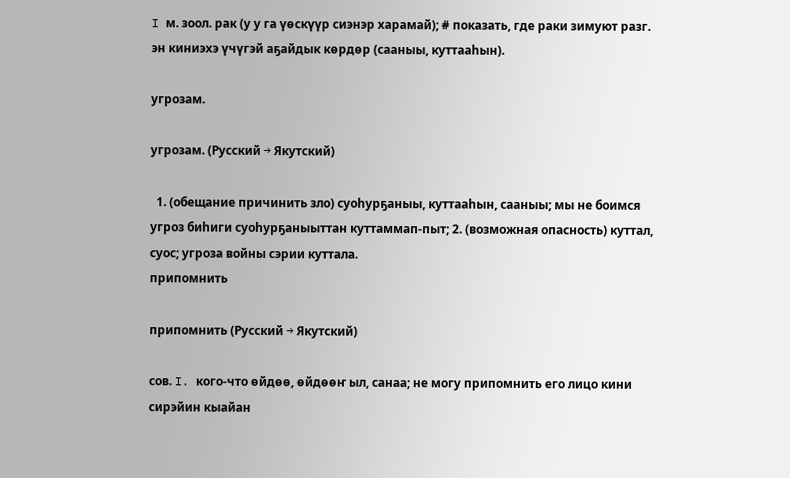I м. зоол. рак (у у га үөскүүр сиэнэр харамай); # показать, где раки зимуют разг. эн киниэхэ үчүгэй аҕайдык көрдөр (сааныы, куттааһын).

угрозам.

угрозам. (Русский → Якутский)

  1. (обещание причинить зло) суоһурҕаныы, куттааһын, сааныы; мы не боимся угроз биһиги суоһурҕаныыттан куттаммап-пыт; 2. (возможная опасность) куттал, суос; угроза войны сэрии куттала.
припомнить

припомнить (Русский → Якутский)

сов. I. кого-что өйдөө, өйдөөҥ ыл, санаа; не могу припомнить его лицо кини сирэйин кыайан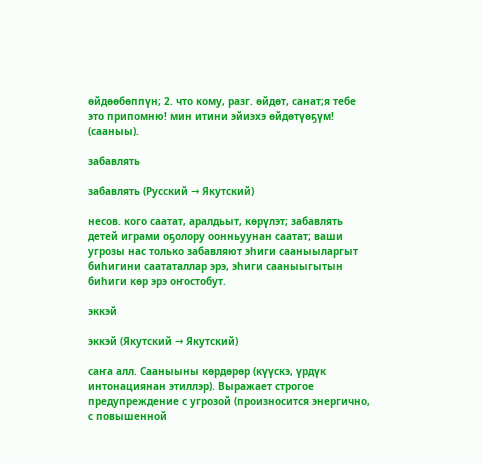өйдөөбөппүн; 2. что кому, разг. өйдөт, санат;я тебе это припомню! мин итини эйиэхэ өйдөтүөҕүм! (сааныы).

забавлять

забавлять (Русский → Якутский)

несов. кого саатат, аралдьыт, көрүлэт; забавлять детей играми оҕолору оонньуунан саатат; ваши угрозы нас только забавляют эһиги сааныыларгыт биһигини саататаллар эрэ, эһиги сааныыгытын биһиги көр эрэ оҥостобут.

эккэй

эккэй (Якутский → Якутский)

саҥа алл. Сааныыны көрдөрөр (күүскэ, үрдүк интонациянан этиллэр). Выражает строгое предупреждение с угрозой (произносится энергично, с повышенной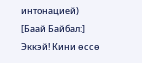интонацией)
[Баай Байбал:] Эккэй! Кини өссө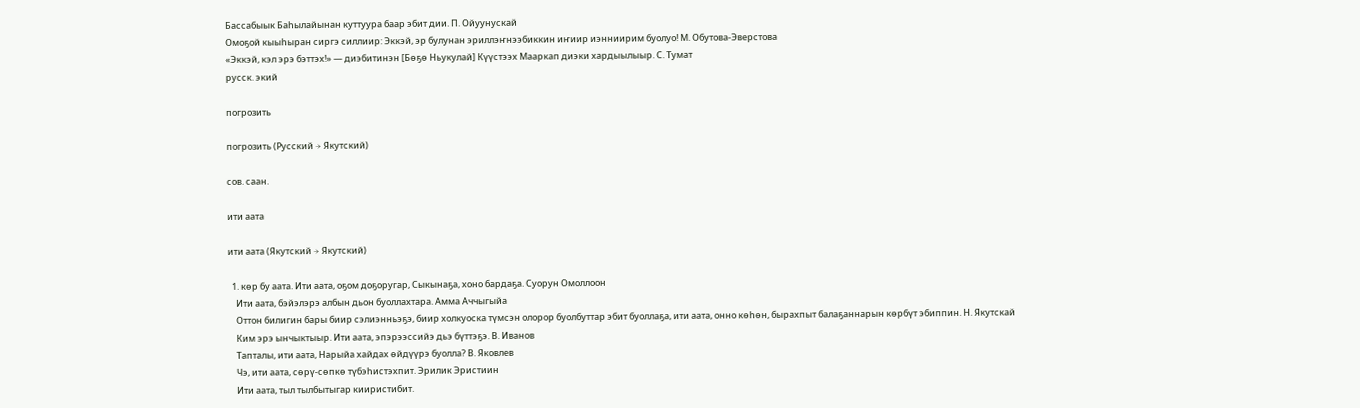Бассабыык Баһылайынан куттуура баар эбит дии. П. Ойуунускай
Омоҕой кыыһыран сиргэ силлиир: Эккэй, эр булунан эриллэҥнээбиккин иҥиир иэнниирим буолуо! М. Обутова-Эверстова
«Эккэй, кэл эрэ бэттэх!» — диэбитинэн [Бөҕө Ньукулай] Күүстээх Мааркап диэки хардыылыыр. С. Тумат
русск. экий

погрозить

погрозить (Русский → Якутский)

сов. саан.

ити аата

ити аата (Якутский → Якутский)

  1. көр бу аата. Ити аата, оҕом доҕоругар, Сыкынаҕа, хоно бардаҕа. Суорун Омоллоон
    Ити аата, бэйэлэрэ албын дьон буоллахтара. Амма Аччыгыйа
    Оттон билигин бары биир сэлиэнньэҕэ, биир холкуоска түмсэн олорор буолбуттар эбит буоллаҕа, ити аата, онно көһөн, бырахпыт балаҕаннарын көрбүт эбиппин. Н. Якутскай
    Ким эрэ ынчыктыыр. Ити аата, эпэрээссийэ дьэ бүттэҕэ. В. Иванов
    Тапталы, ити аата, Нарыйа хайдах өйдүүрэ буолла? В. Яковлев
    Чэ, ити аата, сөрү-сөпкө түбэһистэхпит. Эрилик Эристиин
    Ити аата, тыл тылбытыгар кииристибит.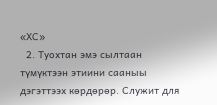«ХС»
  2. Туохтан эмэ сылтаан түмүктээн этиини сааныы дэгэттээх көрдөрөр. Служит для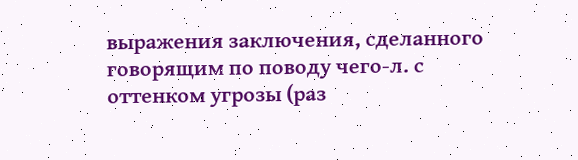выражения заключения, сделанного говорящим по поводу чего-л. с оттенком угрозы (раз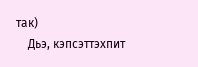так)
    Дьэ, кэпсэттэхпит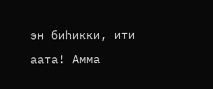эн биһикки, ити аата! Амма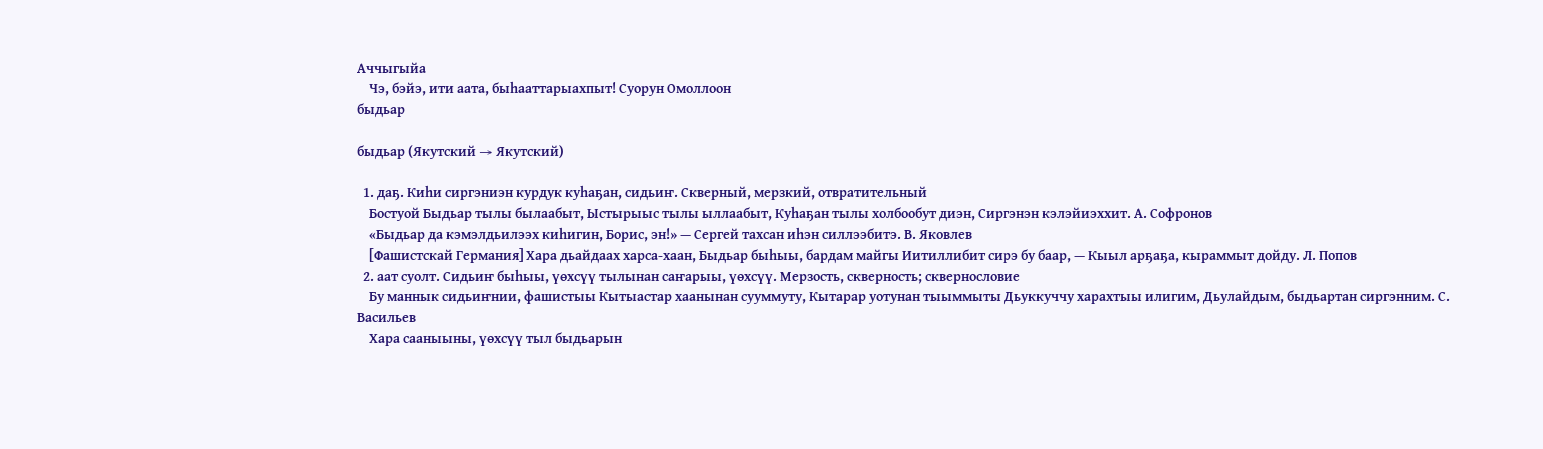Аччыгыйа
    Чэ, бэйэ, ити аата, быһааттарыахпыт! Суорун Омоллоон
быдьар

быдьар (Якутский → Якутский)

  1. даҕ. Киһи сиргэниэн курдук куһаҕан, сидьиҥ. Скверный, мерзкий, отвратительный
    Бостуой Быдьар тылы былаабыт, Ыстырыыс тылы ыллаабыт, Куһаҕан тылы холбообут диэн, Сиргэнэн кэлэйиэххит. А. Софронов
    «Быдьар да кэмэлдьилээх киһигин, Борис, эн!» — Сергей тахсан иһэн силлээбитэ. В. Яковлев
    [Фашистскай Германия] Хара дьайдаах харса-хаан, Быдьар быһыы, бардам майгы Иитиллибит сирэ бу баар, — Кыыл арҕаҕа, кыраммыт дойду. Л. Попов
  2. аат суолт. Сидьиҥ быһыы, үөхсүү тылынан саҥарыы, үөхсүү. Мерзость, скверность; сквернословие
    Бу маннык сидьиҥнии, фашистыы Кытыастар хаанынан сууммуту, Кытарар уотунан тыыммыты Дьуккуччу харахтыы илигим, Дьулайдым, быдьартан сиргэнним. С. Васильев
    Хара сааныыны, үөхсүү тыл быдьарын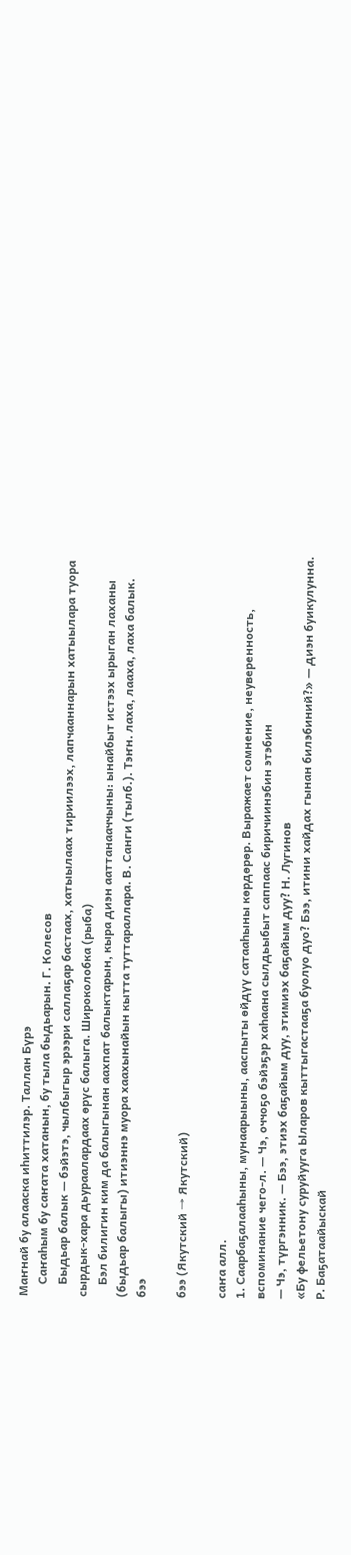Маҥнай бу алааска иһиттилэр. Таллан Бүрэ
    Саҥаһым бу саҥата хатанын, бу тыла быдьарын. Г. Колесов
    Быдьар балык — бэйэтэ, чылбыгыр эрээри саллаҕар бастаах, хатыылаах тириилээх, лапчааннарын хатыылара туора сырдык-хара дьураалардаах өрүс балыга. Широколобка (рыба)
    Бэл билигин ким да балыгынан аахпат балыктарын, кыра диэн ааттанааччыны: ынайбыт истээх ырыган лаханы (быдьар балыгы) итиэннэ муора хаахынайын кытта туттараллара. В. Санги (тылб.). Тэҥн. лаха, лааха, лаха балык.
бээ

бээ (Якутский → Якутский)

саҥа алл.
1. Саарбаҕалааһыны, мунаарыыны, ааспыты өйдүү сатааһыны көрдөрөр. Выражает сомнение, неуверенность, вспоминание чего-л. — Чэ, оччоҕо бэйэҕэр хаһаана сылдьыбыт саппаас биричиинэбин этэбин
— Чэ, түргэнник. — Бээ, этиэх баҕайым дуу, этимиэх баҕайым дуу? Н. Лугинов
«Бу фельетону суруйууга Ыларов кыттыгастааҕа буолуо дуо? Бээ, итини хайдах гынан билэбиний?» — диэн буикулунна. Р. Баҕатаайыскай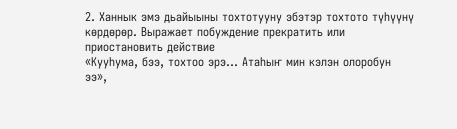2. Ханнык эмэ дьайыыны тохтотууну эбэтэр тохтото түһүүнү көрдөрөр. Выражает побуждение прекратить или приостановить действие
«Кууһума, бээ, тохтоо эрэ... Атаһыҥ мин кэлэн олоробун ээ»,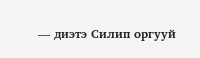— диэтэ Силип оргууй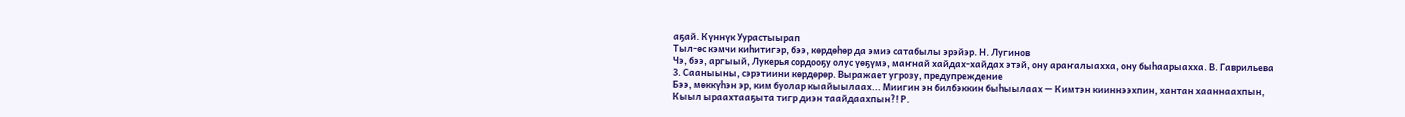аҕай. Күннүк Уурастыырап
Тыл-өс кэмчи киһитигэр, бээ, көрдөһөр да эмиэ сатабылы эрэйэр. Н. Лугинов
Чэ, бээ, аргыый, Лукерья сордооҕу олус үөҕүмэ, маҥнай хайдах-хайдах этэй, ону араҥалыахха, ону быһаарыахха. В. Гаврильева
3. Сааныыны, сэрэтиини көрдөрөр. Выражает угрозу, предупреждение
Бээ, мөккүһэн эр, ким буолар кыайыылаах... Миигин эн билбэккин быһыылаах — Кимтэн кииннээхпин, хантан хааннаахпын, Кыыл ыраахтааҕыта тигр диэн таайдаахпын?! Р.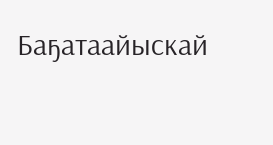Баҕатаайыскай